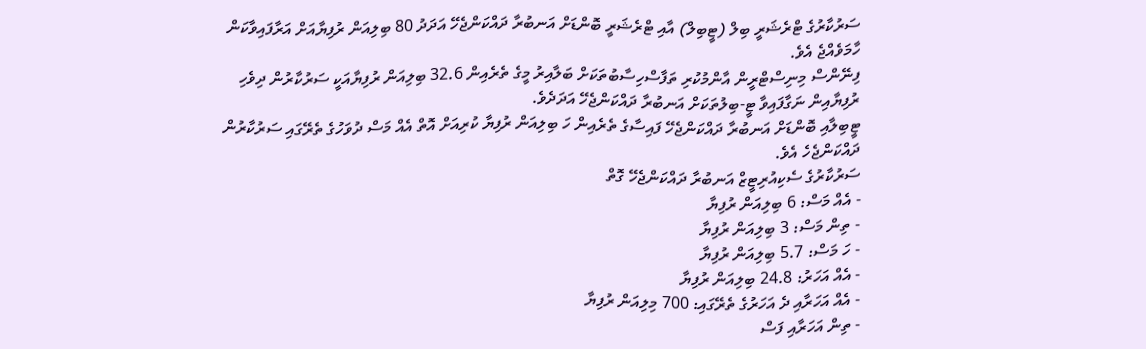ސަރުކާރުގެ ޓްރެޝަރީ ބިލް (ޓީބިލް) އާއި ޓްރެޝަރީ ބޮންޑަށް އަނބުރާ ދައްކަންޖެހޭ އަދަދު 80 ބިލިއަން ރުފިޔާއަށް އަރާފައިވާކަން ހާމަވެއްޖެ އެވެ.
ފިނޭންސް މިނިސްޓްރީން އާންމުކުރި ތަފާސްހިސާބުތަކަށް ބަލާއިރު މީގެ ތެރެއިން 32.6 ބިލިއަން ރުފިޔާއަކީ ސަރުކާރުން ދިވެހި ރުފިޔާއިން ނަގާފައިވާ ޓީ-ބިލުތަކަށް އަނބުރާ ދައްކަންޖެހޭ އަދަދެވެ.
ޓީބިލާއި ބޮންޑަށް އަނބުރާ ދައްކަންޖެހޭ ފައިސާގެ ތެރެއިން ހަ ބިލިއަން ރުފިޔާ ކުރިއަށް އޮތް އެއް މަސް ދުވަހުގެ ތެރޭގައި ސަރުކާރުން ދައްކަންޖެހެ އެވެ.
ސަރުކާރުގެ ސެކިއުރިޓީޒް އަނބުރާ ދައްކަންޖެހޭ ގޮތް
- އެއް މަސް: 6 ބިލިއަން ރުފިޔާ
- ތިން މަސް: 3 ބިލިއަން ރުފިޔާ
- ހަ މަސް: 5.7 ބިލިއަން ރުފިޔާ
- އެއް އަހަރު: 24.8 ބިލިއަން ރުފިޔާ
- އެއް އަހަރާއި ދެ އަހަރުގެ ތެރޭގައި: 700 މިލިއަން ރުފިޔާ
- ތިން އަހަރާއި ފަސް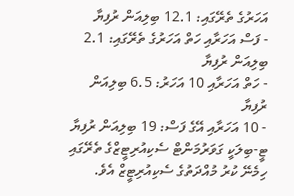އަހަރުގެ ތެރޭގައި: 12.1 ބިލިއަން ރުފިޔާ
- ފަސް އަހަރާއި ހަތް އަހަރުގެ ތެރޭގައި: 2.1 ބިލިއަން ރުފިޔާ
- ހަތް އަހަރާއި 10 އަހަރު: 6.5 ބިލިއަން ރުފިޔާ
- 10 އަހަރާއި އޭގެ ފަސް: 19 ބިލިއަން ރުފިޔާ
ޓީ-ބިލަކީ ގަވަރުމަންޓް ސެކިއުރިޓީޒްގެ ތެރޭގައި ހިމެނޭ ކުރު މުއްދަތުގެ ސެކިއުރިޓީޒް އެވެ.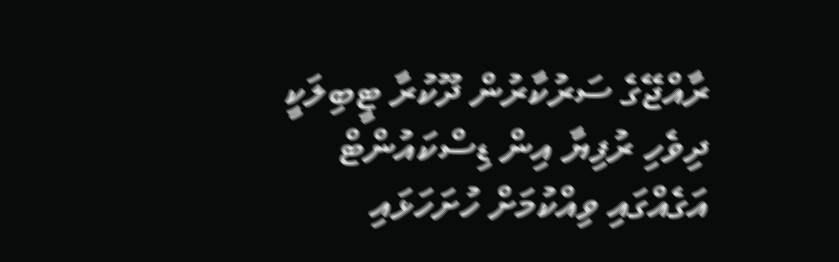ރާއްޖޭގެ ސަރުކާރުން ދޫކުރާ ޓީބިލަކީ ދިވެހި ރުފިޔާ އިން ޑިސްކައުންޓް އަގެއްގައި ވިއްކުމަށް ހުށަހަޅައި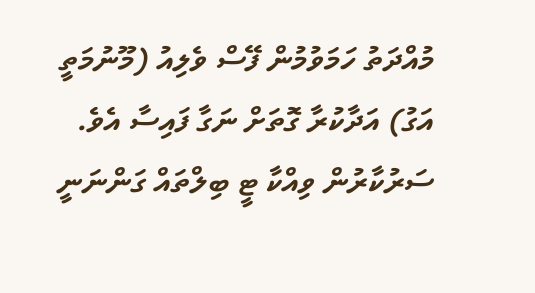މުއްދަތު ހަމަވުމުން ފޭސް ވެލިއު (މޫނުމަތީ އަގު) އަދާކުރާ ގޮތަށް ނަގާ ފައިސާ އެވެ.
ސަރުކާރުން ވިއްކާ ޓީ ބިލްތައް ގަންނަނީ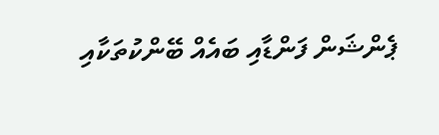ޕެންޝަން ފަންޑާއި ބައެއް ބޭންކުތަކާއި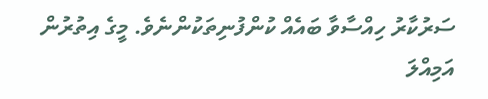ސަރުކާރު ހިއްސާވާ ބައެއް ކުންފުނިތަކުންނެވެ. މީގެ އިތުރުން އަމިއްލަ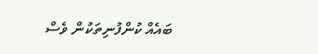ބައެއް ކުންފުނިތަކުން ވެސް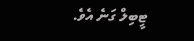ޓީބިލް ގަނެ އެވެ.